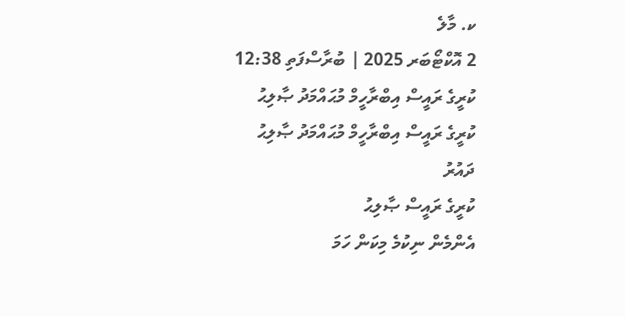ކ. މާލެ
2 އޮކްޓޯބަރ 2025 | ބުރާސްފަތި 12:38
ކުރީގެ ރައީސް އިބްރާހީމް މުޙައްމަދު ޞާލިޙު
ކުރީގެ ރައީސް އިބްރާހީމް މުޙައްމަދު ޞާލިޙު
ދައުރު
ކުރީގެ ރައީސް ޞާލިޙު
އެންމެން ނިކުމެ މިކަން ހަމަ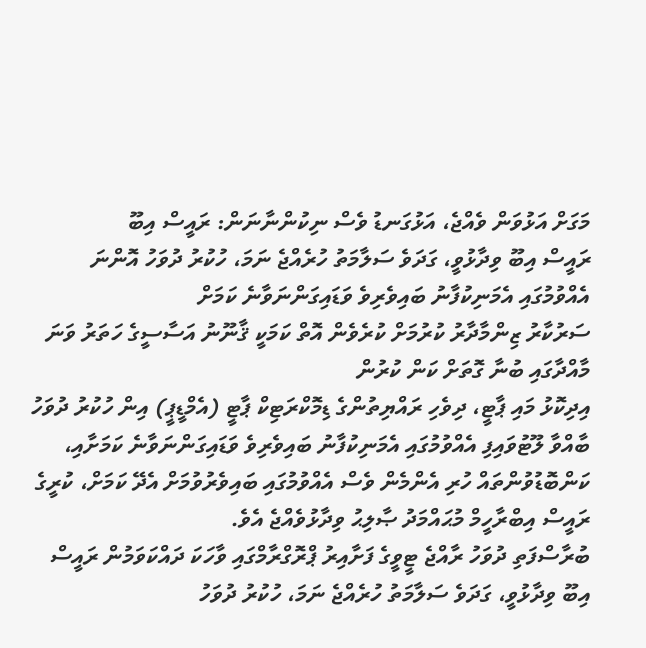މަގަށް އަޅުވަން ވެއްޖެ، އަޅުގަނޑު ވެސް ނިކުންނާނަން: ރައީސް އިބޫ
ރައީސް އިބޫ ވިދާޅުވީ، ގަދަވެ ސަލާމަތު ހުރެއްޖެ ނަމަ، ހުކުރު ދުވަހު އޮންނަ އެއްވުމުގައި އެމަނިކުފާނު ބައިވެރިވެ ވަޑައިގަންނަވާނެ ކަމަށް
ސަރުކާރު ޒިންމާދާރު ކުރުމަށް ކުރެވެން އޮތް ކަމަކީ ޤާނޫނު އަސާސީގެ ހަތަރު ވަނަ މާއްދާގައި ބުނާ ގޮތަށް ކަން ކުރުން
އިދިކޮޅު މައި ޕާޓީ، ދިވެހި ރައްޔިތުންގެ ޑިމޮކްރަޓިކް ޕާޓީ (އެމްޑީޕީ) އިން ހުކުރު ދުވަހު ބާއްވާ ލޫޓުވައިފި އެއްވުމުގައި އެމަނިކުފާނު ބައިވެރިވެ ވަޑައިގަންނަވާނެ ކަމަށާއި، ކަންބޮޑުވުންތައް ހުރި އެންމެން ވެސް އެއްވުމުގައި ބައިވެރުވުމަށް އެދޭ ކަމަށް، ކުރީގެ ރައީސް އިބްރާހީމް މުޙައްމަދު ޞާލިޙު ވިދާޅުވެއްޖެ އެވެ.
ބުރާސްފަތި ދުވަހު ރާއްޖެ ޓީވީގެ ފަށާއިރު ޕްރޮގްރާމްގައި ވާހަކަ ދައްކަވަމުން ރައީސް އިބޫ ވިދާޅުވީ، ގަދަވެ ސަލާމަތު ހުރެއްޖެ ނަމަ، ހުކުރު ދުވަހު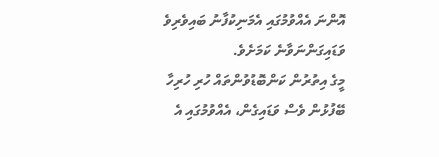އޮންނަ އެއްވުމުގައި އެމަނިކުފާނު ބައިވެރިވެ ވަޑައިގަންނަވާނެ ކަމަށެވެ.
މީގެ އިތުރުން ކަންބޮޑުވުންތައް ހުރި ހުރިހާ ބޭފުޅުން ވެސް ވަޑައިގެން، އެއްވުމުގައި އެ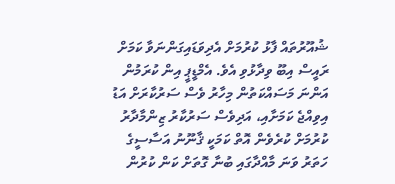ޝުއޫރުތައް ފާޅު ކުރުމަށް އެދިވަޑައިގަންނަވާ ކަމަށް ރައީސް އިބޫ ވިދާޅުވި އެވެ. އެމްޑީޕީ އިން ކުރަމުން އަންނަ މަސައްކަތުން މިހާރު ވެސް ސަރުކާރަށް އަޑު އިވިއްޖެ ކަމަށާއި، އަދިވެސް ސަރުކާރު ޒިންމާދާރު ކުރުމަށް ކުރެވެން އޮތް ކަމަކީ ޤާނޫނު އަސާސީގެ ހަތަރު ވަނަ މާއްދާގައި ބުނާ ގޮތަށް ކަން ކުރުން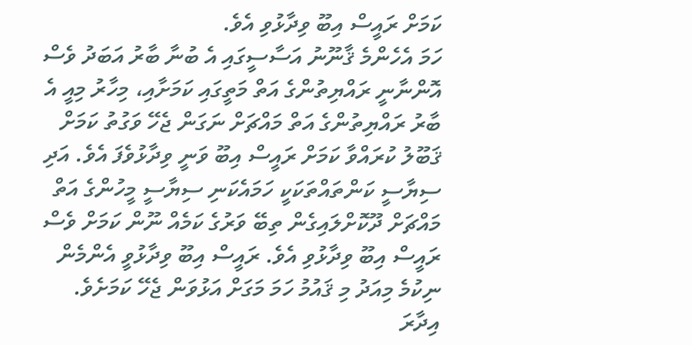ކަމަށް ރައީސް އިބޫ ވިދާޅުވި އެވެ.
ހަމަ އެހެންމެ ޤާނޫނު އަސާސީގައި އެ ބުނާ ބާރު އަބަދު ވެސް އޮންނާނީ ރައްޔިތުންގެ އަތް މަތީގައި ކަމަށާއި، މިހާރު މިއީ އެ ބާރު ރައްޔިތުންގެ އަތް މައްޗަށް ނަގަން ޖެހޭ ވަގުތު ކަމަށް ޤަބޫލު ކުރައްވާ ކަމަށް ރައީސް އިބޫ ވަނީ ވިދާޅުވެފަ އެވެ. އަދި ސިޔާސީ ކަންތައްތަކަކީ ހަމައެކަނި ސިޔާސީ މީހުންގެ އަތް މައްޗަށް ދޫކޮށްލައިގެން ތިބޭ ވަރުގެ ކަމެއް ނޫން ކަމަށް ވެސް ރައީސް އިބޫ ވިދާޅުވި އެވެ. ރައީސް އިބޫ ވިދާޅުވީ އެންމެން ނިކުމެ މިއަދު މި ޤައުމު ހަމަ މަގަށް އަޅުވަން ޖެހޭ ކަމަށެވެ.
އިދާރަ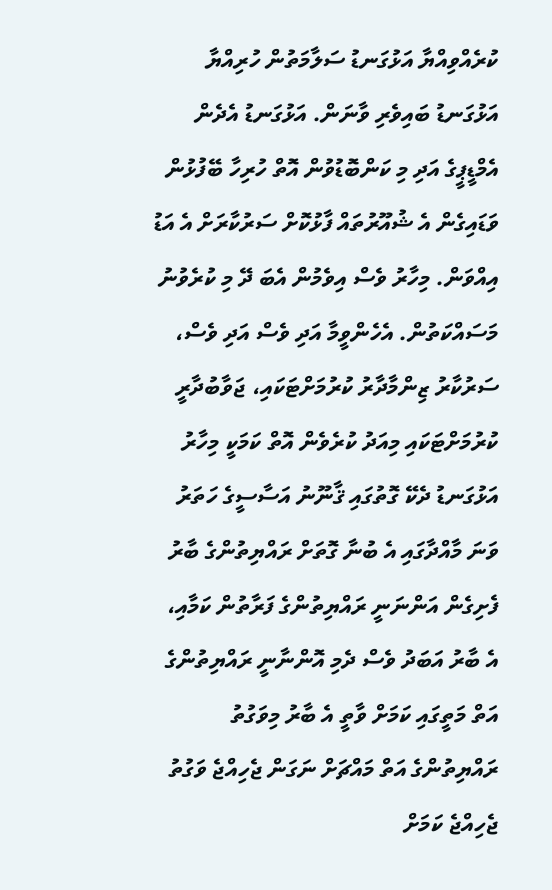ކުރެއްވިއްޔާ އަޅުގަނޑު ސަލާމަތުން ހުރިއްޔާ އަޅުގަނޑު ބައިވެރި ވާނަން. އަޅުގަނޑު އެދެން އެމްޑީޕީގެ އަދި މި ކަންބޮޑުވުން އޮތް ހުރިހާ ބޭފުޅުން ވަޑައިގެން އެ ޝުއޫރުތައް ފާޅުކޮށް ސަރުކާރަށް އެ އަޑު އިއްވަން. މިހާރު ވެސް އިވެމުން އެބަ ދޭ މި ކުރެވުނު މަސައްކަތުން. އެހެންވީމާ އަދި ވެސް އަދި ވެސް، ސަރުކާރު ޒިންމާދާރު ކުރުމަށްޓަކައި، ޖަވާބުދާރީ ކުރުމަށްޓަކައި މިއަދު ކުރެވެން އޮތް ކަމަކީ މިހާރު އަޅުގަނޑު ދެކޭ ގޮތުގައި ޤާނޫނު އަސާސީގެ ހަތަރު ވަނަ މާއްދާގައި އެ ބުނާ ގޮތަށް ރައްޔިތުންގެ ބާރު ފެށިގެން އަންނަނީ ރައްޔިތުންގެ ފަރާތުން ކަމާއި، އެ ބާރު އަބަދު ވެސް ދެމި އޮންނާނީ ރައްޔިތުންގެ އަތް މަތީގައި ކަމަށް ވާތީ އެ ބާރު މިވަގުތު ރައްޔިތުންގެ އަތް މައްޗަށް ނަގަން ޖެހިއްޖެ ވަގުތު ޖެހިއްޖެ ކަމަށް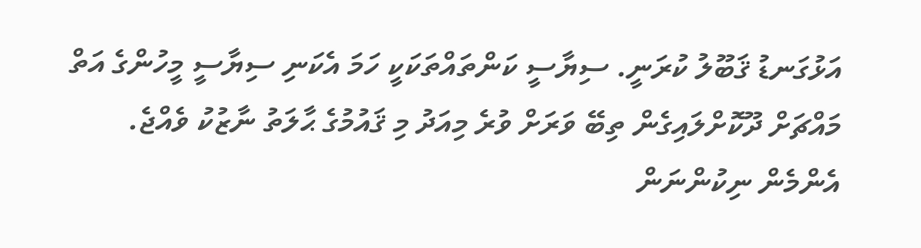އަޅުގަނޑު ޤަބޫލު ކުރަނީ. ސިޔާސީ ކަންތައްތަކަކީ ހަމަ އެކަނި ސިޔާސީ މީހުންގެ އަތް މައްޗަށް ދޫކޮށްލައިގެން ތިބޭ ވަރަށް ވުރެ މިއަދު މި ޤައުމުގެ ޙާލަތު ނާޒުކު ވެއްޖެ. އެންމެން ނިކުންނަން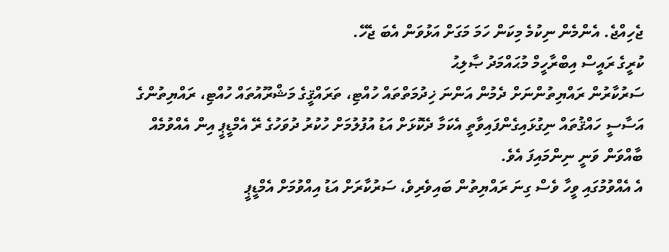ޖެހިއްޖެ. އެންމެން ނިކުމެ މިކަން ހަމަ މަގަށް އަޅުވަން އެބަ ޖެހޭ.
ކުރީގެ ރައީސް އިބްރާހީމް މުޙައްމަދު ޞާލިޙު
ސަރުކާރުން ރައްޔިތުންނަށް ދެމުން އަންނަ ޚިދުމަތްތައް ހުއްޓި، ތަރައްޤީގެ މަޝްރޫއުތައް ހުއްޓި، ރައްޔިތުންގެ އަސާސީ ހައްޤުތައް ނިގުޅައިގެންފައިވާތީ އެކަމާ ދެކޮޅަށް އަޑު އުފުލުމަށް ހުކުރު ދުވަހުގެ ރޭ އެމްޑީޕީ އިން އެއްވުމެއް ބާއްވަން ވަނީ ނިންމައިފަ އެވެ.
އެ އެއްވުމުގައި ވީހާ ވެސް ގިނަ ރައްޔިތުން ބައިވެރިވެ، ސަރުކާރަށް އަޑު އިއްވުމަށް އެމްޑީޕީ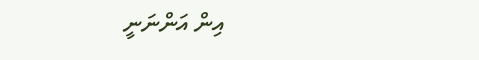އިން އަންނަނީ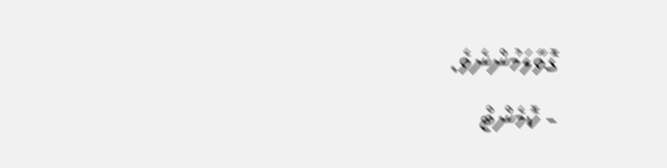ގޮވާލަމުންނެވެ.
- ކޮމެންޓް